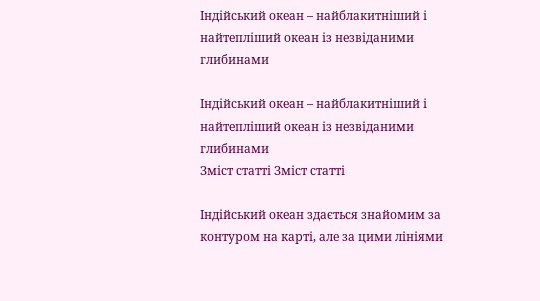Індійський океан – найблакитніший і найтепліший океан із незвіданими глибинами

Індійський океан – найблакитніший і найтепліший океан із незвіданими глибинами
Зміст статті Зміст статті

Індійський океан здається знайомим за контуром на карті, але за цими лініями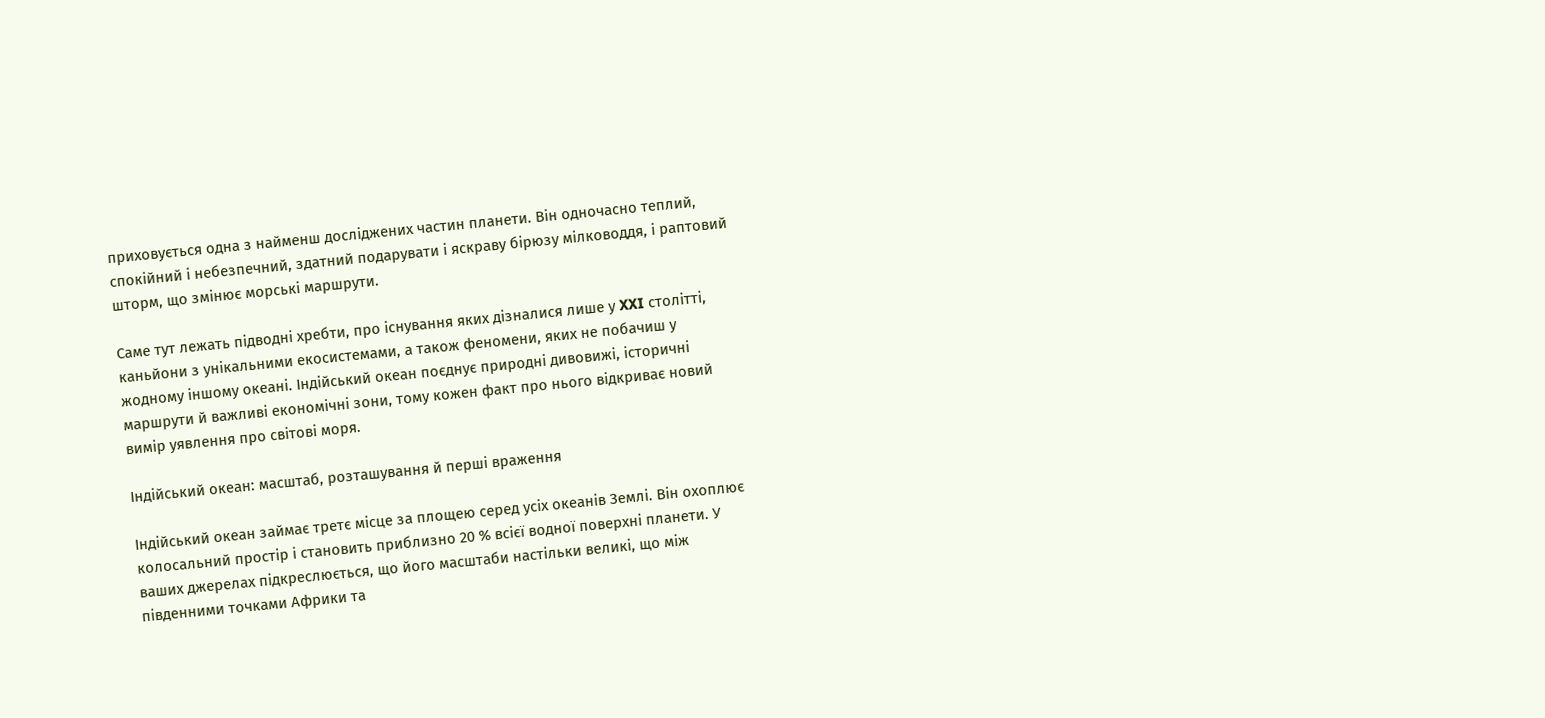приховується одна з найменш досліджених частин планети. Він одночасно теплий, спокійний і небезпечний, здатний подарувати і яскраву бірюзу мілководдя, і раптовий шторм, що змінює морські маршрути.

Саме тут лежать підводні хребти, про існування яких дізналися лише у XXI столітті, каньйони з унікальними екосистемами, а також феномени, яких не побачиш у жодному іншому океані. Індійський океан поєднує природні дивовижі, історичні маршрути й важливі економічні зони, тому кожен факт про нього відкриває новий вимір уявлення про світові моря.

Індійський океан: масштаб, розташування й перші враження

Індійський океан займає третє місце за площею серед усіх океанів Землі. Він охоплює колосальний простір і становить приблизно 20 % всієї водної поверхні планети. У ваших джерелах підкреслюється, що його масштаби настільки великі, що між південними точками Африки та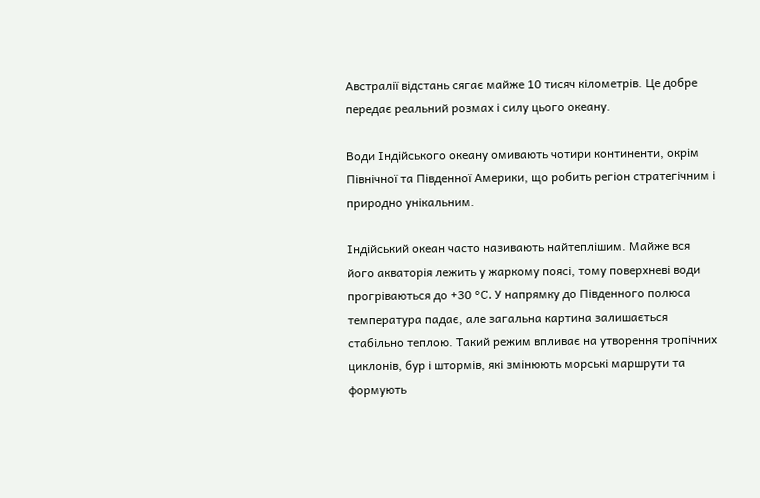Австралії відстань сягає майже 10 тисяч кілометрів. Це добре передає реальний розмах і силу цього океану.

Води Індійського океану омивають чотири континенти, окрім Північної та Південної Америки, що робить регіон стратегічним і природно унікальним.

Індійський океан часто називають найтеплішим. Майже вся його акваторія лежить у жаркому поясі, тому поверхневі води прогріваються до +30 °C. У напрямку до Південного полюса температура падає, але загальна картина залишається стабільно теплою. Такий режим впливає на утворення тропічних циклонів, бур і штормів, які змінюють морські маршрути та формують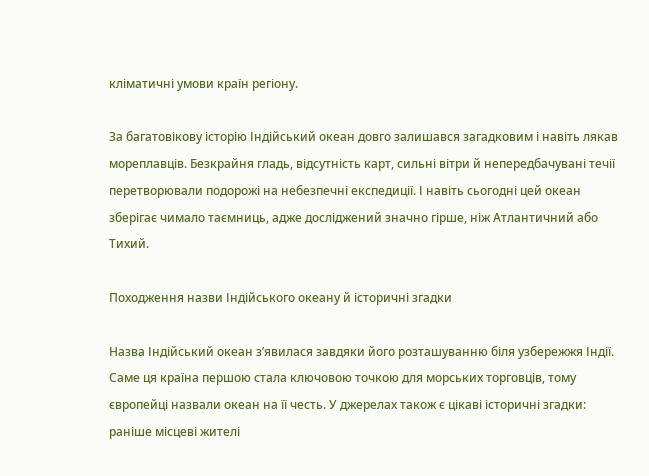кліматичні умови країн регіону.

За багатовікову історію Індійський океан довго залишався загадковим і навіть лякав мореплавців. Безкрайня гладь, відсутність карт, сильні вітри й непередбачувані течії перетворювали подорожі на небезпечні експедиції. І навіть сьогодні цей океан зберігає чимало таємниць, адже досліджений значно гірше, ніж Атлантичний або Тихий.

Походження назви Індійського океану й історичні згадки

Назва Індійський океан з’явилася завдяки його розташуванню біля узбережжя Індії. Саме ця країна першою стала ключовою точкою для морських торговців, тому європейці назвали океан на її честь. У джерелах також є цікаві історичні згадки: раніше місцеві жителі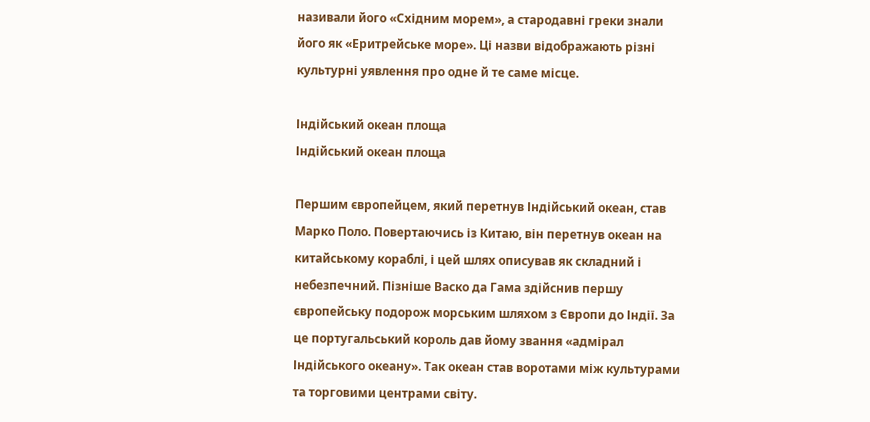називали його «Східним морем», а стародавні греки знали його як «Еритрейське море». Ці назви відображають різні культурні уявлення про одне й те саме місце.

Індійський океан площа
Індійський океан площа

Першим європейцем, який перетнув Індійський океан, став Марко Поло. Повертаючись із Китаю, він перетнув океан на китайському кораблі, і цей шлях описував як складний і небезпечний. Пізніше Васко да Гама здійснив першу європейську подорож морським шляхом з Європи до Індії. За це португальський король дав йому звання «адмірал Індійського океану». Так океан став воротами між культурами та торговими центрами світу.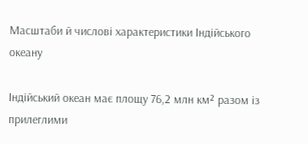Масштаби й числові характеристики Індійського океану

Індійський океан має площу 76,2 млн км² разом із прилеглими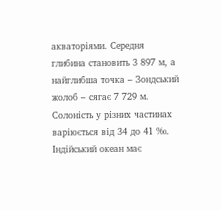акваторіями. Середня глибина становить 3 897 м, а найглибша точка – Зондський жолоб – сягає 7 729 м. Солоність у різних частинах варіюється від 34 до 41 ‰. Індійський океан має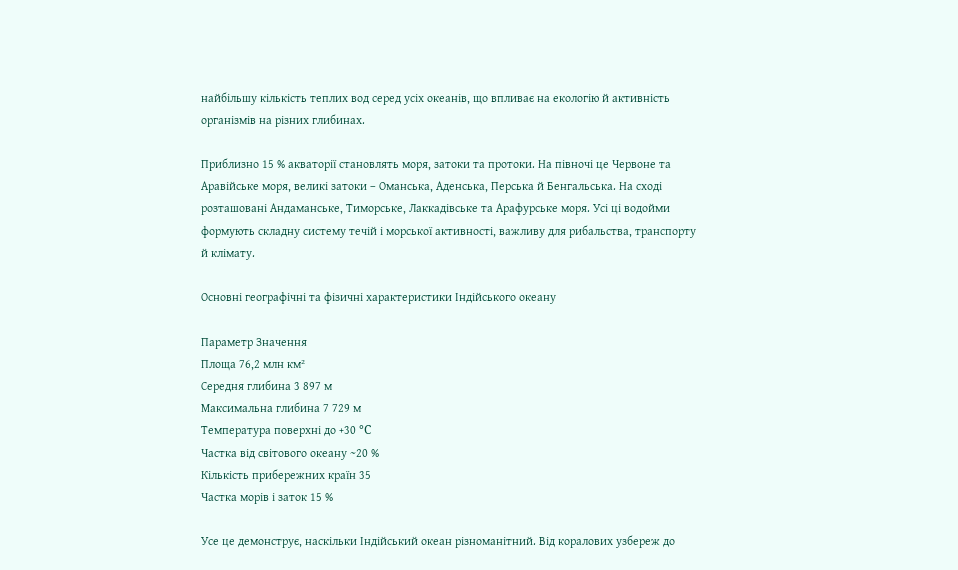найбільшу кількість теплих вод серед усіх океанів, що впливає на екологію й активність організмів на різних глибинах.

Приблизно 15 % акваторії становлять моря, затоки та протоки. На півночі це Червоне та Аравійське моря, великі затоки – Оманська, Аденська, Перська й Бенгальська. На сході розташовані Андаманське, Тиморське, Лаккадівське та Арафурське моря. Усі ці водойми формують складну систему течій і морської активності, важливу для рибальства, транспорту й клімату.

Основні географічні та фізичні характеристики Індійського океану

Параметр Значення
Площа 76,2 млн км²
Середня глибина 3 897 м
Максимальна глибина 7 729 м
Температура поверхні до +30 °C
Частка від світового океану ~20 %
Кількість прибережних країн 35
Частка морів і заток 15 %

Усе це демонструє, наскільки Індійський океан різноманітний. Від коралових узбереж до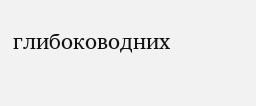глибоководних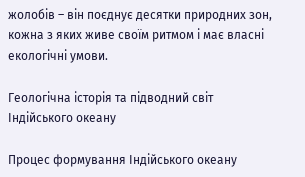жолобів – він поєднує десятки природних зон, кожна з яких живе своїм ритмом і має власні екологічні умови.

Геологічна історія та підводний світ Індійського океану

Процес формування Індійського океану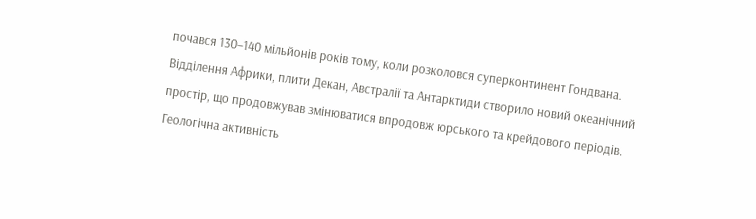почався 130–140 мільйонів років тому, коли розколовся суперконтинент Гондвана. Відділення Африки, плити Декан, Австралії та Антарктиди створило новий океанічний простір, що продовжував змінюватися впродовж юрського та крейдового періодів. Геологічна активність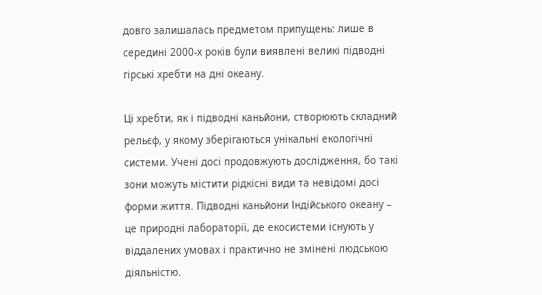довго залишалась предметом припущень: лише в середині 2000-х років були виявлені великі підводні гірські хребти на дні океану.

Ці хребти, як і підводні каньйони, створюють складний рельєф, у якому зберігаються унікальні екологічні системи. Учені досі продовжують дослідження, бо такі зони можуть містити рідкісні види та невідомі досі форми життя. Підводні каньйони Індійського океану – це природні лабораторії, де екосистеми існують у віддалених умовах і практично не змінені людською діяльністю.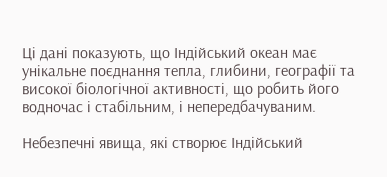Ці дані показують, що Індійський океан має унікальне поєднання тепла, глибини, географії та високої біологічної активності, що робить його водночас і стабільним, і непередбачуваним.

Небезпечні явища, які створює Індійський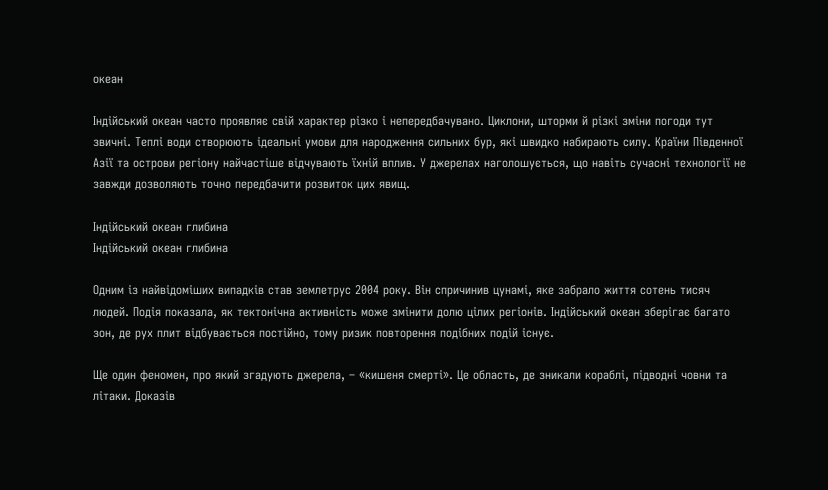океан

Індійський океан часто проявляє свій характер різко і непередбачувано. Циклони, шторми й різкі зміни погоди тут звичні. Теплі води створюють ідеальні умови для народження сильних бур, які швидко набирають силу. Країни Південної Азії та острови регіону найчастіше відчувають їхній вплив. У джерелах наголошується, що навіть сучасні технології не завжди дозволяють точно передбачити розвиток цих явищ.

Індійський океан глибина
Індійський океан глибина

Одним із найвідоміших випадків став землетрус 2004 року. Він спричинив цунамі, яке забрало життя сотень тисяч людей. Подія показала, як тектонічна активність може змінити долю цілих регіонів. Індійський океан зберігає багато зон, де рух плит відбувається постійно, тому ризик повторення подібних подій існує.

Ще один феномен, про який згадують джерела, – «кишеня смерті». Це область, де зникали кораблі, підводні човни та літаки. Доказів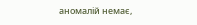аномалій немає,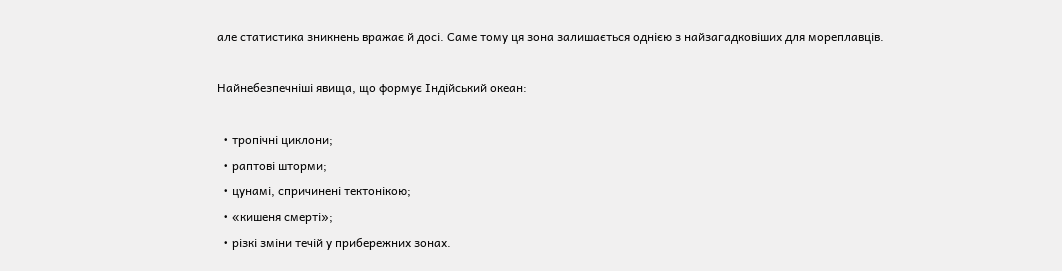але статистика зникнень вражає й досі. Саме тому ця зона залишається однією з найзагадковіших для мореплавців.

Найнебезпечніші явища, що формує Індійський океан:

  • тропічні циклони;
  • раптові шторми;
  • цунамі, спричинені тектонікою;
  • «кишеня смерті»;
  • різкі зміни течій у прибережних зонах.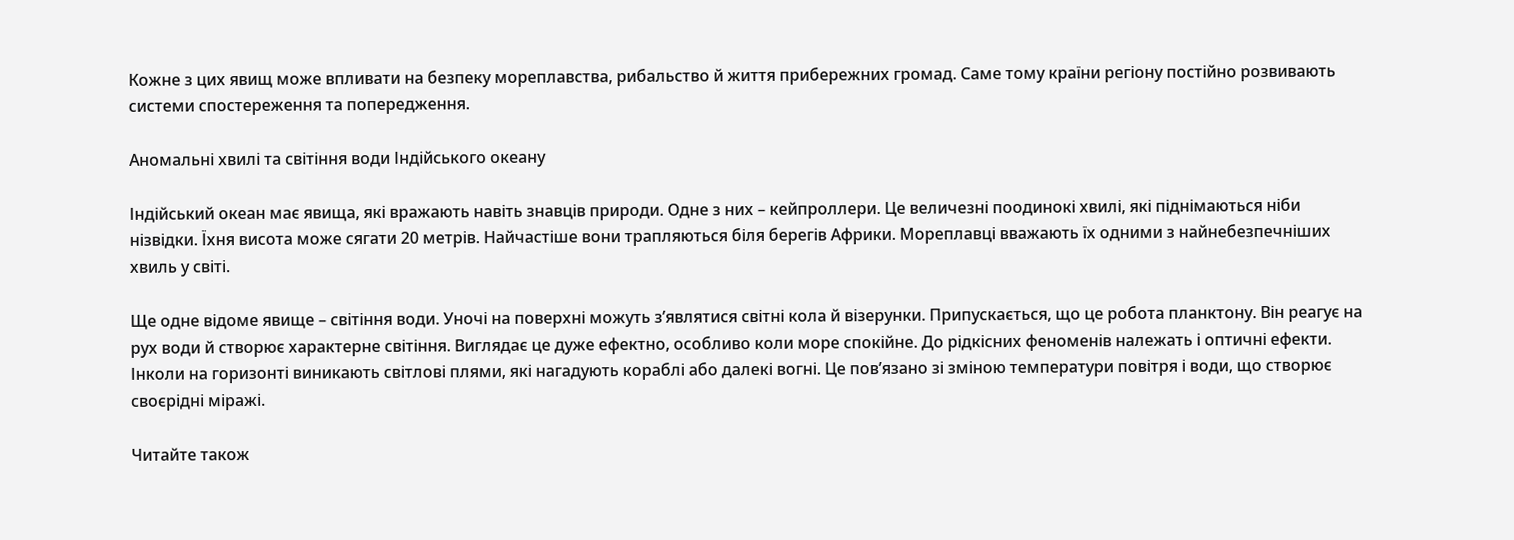Кожне з цих явищ може впливати на безпеку мореплавства, рибальство й життя прибережних громад. Саме тому країни регіону постійно розвивають системи спостереження та попередження.

Аномальні хвилі та світіння води Індійського океану

Індійський океан має явища, які вражають навіть знавців природи. Одне з них – кейпроллери. Це величезні поодинокі хвилі, які піднімаються ніби нізвідки. Їхня висота може сягати 20 метрів. Найчастіше вони трапляються біля берегів Африки. Мореплавці вважають їх одними з найнебезпечніших хвиль у світі.

Ще одне відоме явище – світіння води. Уночі на поверхні можуть з’являтися світні кола й візерунки. Припускається, що це робота планктону. Він реагує на рух води й створює характерне світіння. Виглядає це дуже ефектно, особливо коли море спокійне. До рідкісних феноменів належать і оптичні ефекти. Інколи на горизонті виникають світлові плями, які нагадують кораблі або далекі вогні. Це пов’язано зі зміною температури повітря і води, що створює своєрідні міражі.

Читайте також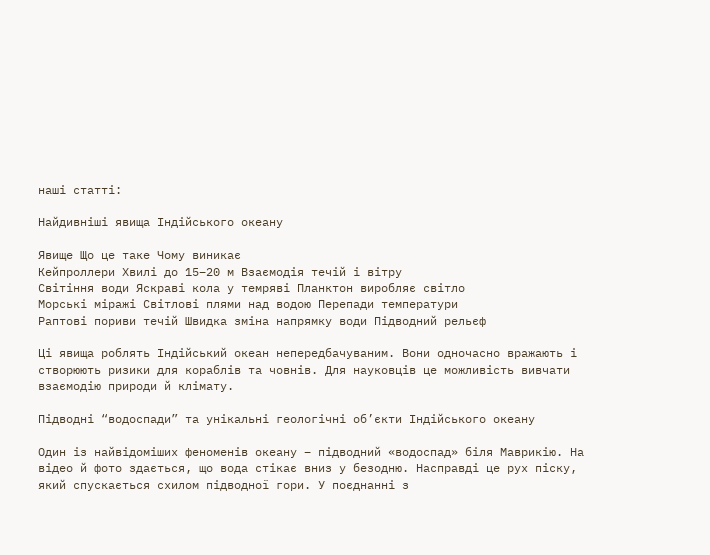наші статті:

Найдивніші явища Індійського океану

Явище Що це таке Чому виникає
Кейпроллери Хвилі до 15–20 м Взаємодія течій і вітру
Світіння води Яскраві кола у темряві Планктон виробляє світло
Морські міражі Світлові плями над водою Перепади температури
Раптові пориви течій Швидка зміна напрямку води Підводний рельєф

Ці явища роблять Індійський океан непередбачуваним. Вони одночасно вражають і створюють ризики для кораблів та човнів. Для науковців це можливість вивчати взаємодію природи й клімату.

Підводні “водоспади” та унікальні геологічні об’єкти Індійського океану

Один із найвідоміших феноменів океану – підводний «водоспад» біля Маврикію. На відео й фото здається, що вода стікає вниз у безодню. Насправді це рух піску, який спускається схилом підводної гори. У поєднанні з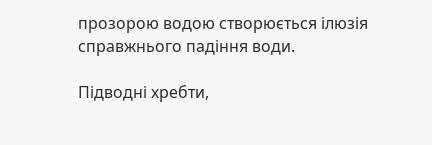прозорою водою створюється ілюзія справжнього падіння води.

Підводні хребти,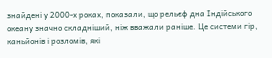знайдені у 2000-х роках, показали, що рельєф дна Індійського океану значно складніший, ніж вважали раніше. Це системи гір, каньйонів і розломів, які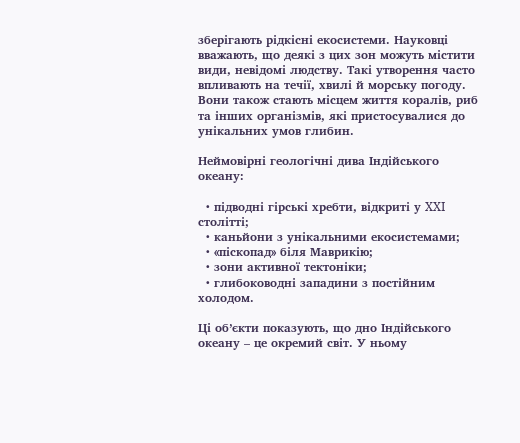зберігають рідкісні екосистеми. Науковці вважають, що деякі з цих зон можуть містити види, невідомі людству. Такі утворення часто впливають на течії, хвилі й морську погоду. Вони також стають місцем життя коралів, риб та інших організмів, які пристосувалися до унікальних умов глибин.

Неймовірні геологічні дива Індійського океану:

  • підводні гірські хребти, відкриті у XXI столітті;
  • каньйони з унікальними екосистемами;
  • «піскопад» біля Маврикію;
  • зони активної тектоніки;
  • глибоководні западини з постійним холодом.

Ці об’єкти показують, що дно Індійського океану – це окремий світ. У ньому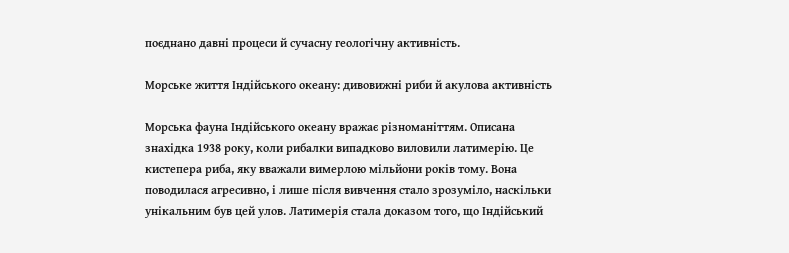поєднано давні процеси й сучасну геологічну активність.

Морське життя Індійського океану: дивовижні риби й акулова активність

Морська фауна Індійського океану вражає різноманіттям. Описана знахідка 1938 року, коли рибалки випадково виловили латимерію. Це кистепера риба, яку вважали вимерлою мільйони років тому. Вона поводилася агресивно, і лише після вивчення стало зрозуміло, наскільки унікальним був цей улов. Латимерія стала доказом того, що Індійський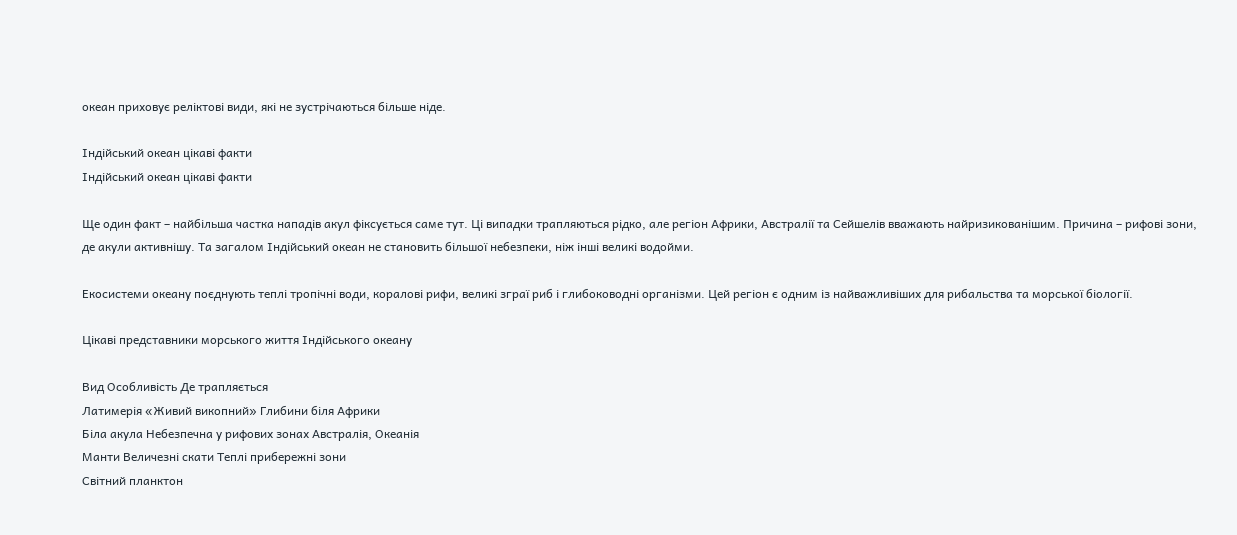океан приховує реліктові види, які не зустрічаються більше ніде.

Індійський океан цікаві факти
Індійський океан цікаві факти

Ще один факт – найбільша частка нападів акул фіксується саме тут. Ці випадки трапляються рідко, але регіон Африки, Австралії та Сейшелів вважають найризикованішим. Причина – рифові зони, де акули активнішу. Та загалом Індійський океан не становить більшої небезпеки, ніж інші великі водойми.

Екосистеми океану поєднують теплі тропічні води, коралові рифи, великі зграї риб і глибоководні організми. Цей регіон є одним із найважливіших для рибальства та морської біології.

Цікаві представники морського життя Індійського океану

Вид Особливість Де трапляється
Латимерія «Живий викопний» Глибини біля Африки
Біла акула Небезпечна у рифових зонах Австралія, Океанія
Манти Величезні скати Теплі прибережні зони
Світний планктон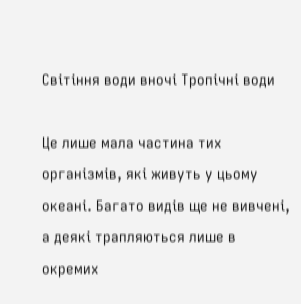Світіння води вночі Тропічні води

Це лише мала частина тих організмів, які живуть у цьому океані. Багато видів ще не вивчені, а деякі трапляються лише в окремих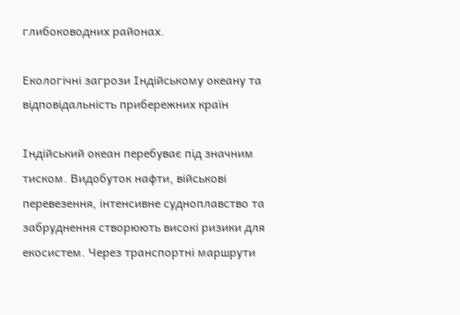глибоководних районах.

Екологічні загрози Індійському океану та відповідальність прибережних країн

Індійський океан перебуває під значним тиском. Видобуток нафти, військові перевезення, інтенсивне судноплавство та забруднення створюють високі ризики для екосистем. Через транспортні маршрути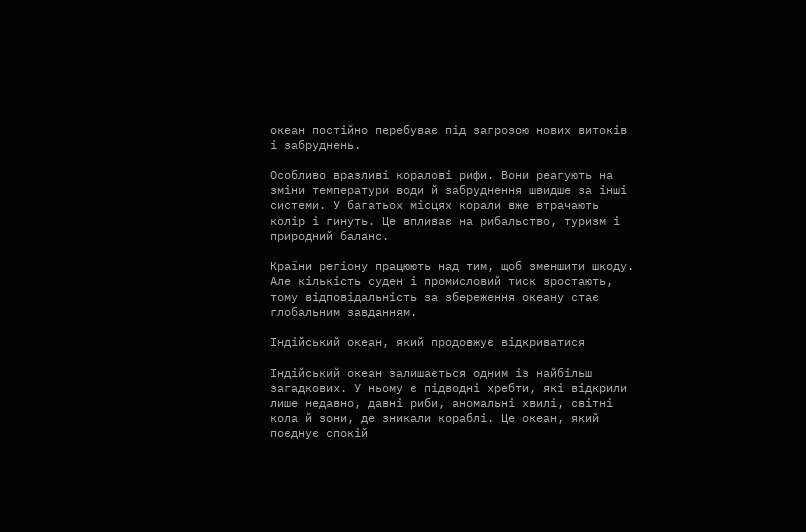океан постійно перебуває під загрозою нових витоків і забруднень.

Особливо вразливі коралові рифи. Вони реагують на зміни температури води й забруднення швидше за інші системи. У багатьох місцях корали вже втрачають колір і гинуть. Це впливає на рибальство, туризм і природний баланс.

Країни регіону працюють над тим, щоб зменшити шкоду. Але кількість суден і промисловий тиск зростають, тому відповідальність за збереження океану стає глобальним завданням.

Індійський океан, який продовжує відкриватися

Індійський океан залишається одним із найбільш загадкових. У ньому є підводні хребти, які відкрили лише недавно, давні риби, аномальні хвилі, світні кола й зони, де зникали кораблі. Це океан, який поєднує спокій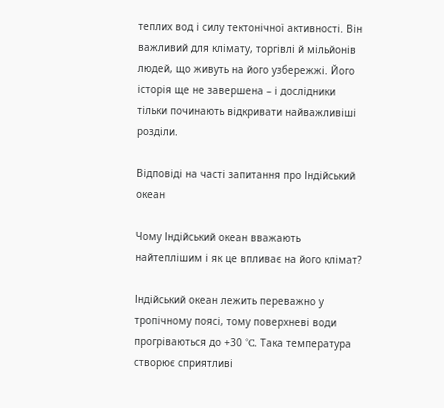теплих вод і силу тектонічної активності. Він важливий для клімату, торгівлі й мільйонів людей, що живуть на його узбережжі. Його історія ще не завершена – і дослідники тільки починають відкривати найважливіші розділи.

Відповіді на часті запитання про Індійський океан

Чому Індійський океан вважають найтеплішим і як це впливає на його клімат?

Індійський океан лежить переважно у тропічному поясі, тому поверхневі води прогріваються до +30 °C. Така температура створює сприятливі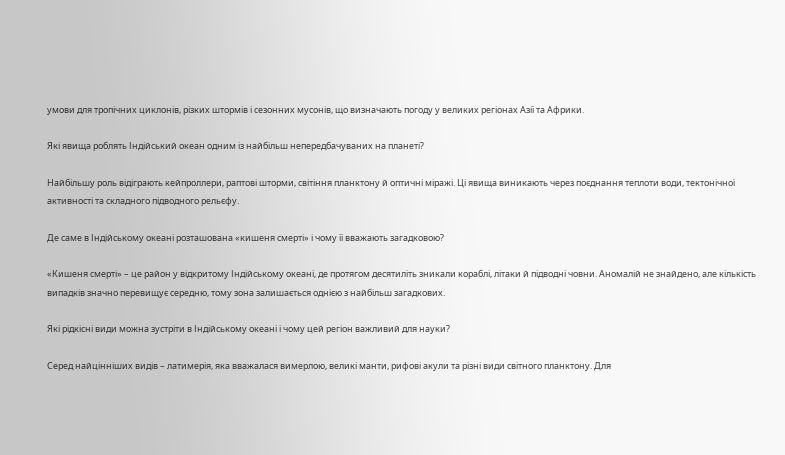умови для тропічних циклонів, різких штормів і сезонних мусонів, що визначають погоду у великих регіонах Азії та Африки.

Які явища роблять Індійський океан одним із найбільш непередбачуваних на планеті?

Найбільшу роль відіграють кейпроллери, раптові шторми, світіння планктону й оптичні міражі. Ці явища виникають через поєднання теплоти води, тектонічної активності та складного підводного рельєфу.

Де саме в Індійському океані розташована «кишеня смерті» і чому її вважають загадковою?

«Кишеня смерті» – це район у відкритому Індійському океані, де протягом десятиліть зникали кораблі, літаки й підводні човни. Аномалій не знайдено, але кількість випадків значно перевищує середню, тому зона залишається однією з найбільш загадкових.

Які рідкісні види можна зустріти в Індійському океані і чому цей регіон важливий для науки?

Серед найцінніших видів – латимерія, яка вважалася вимерлою, великі манти, рифові акули та різні види світного планктону. Для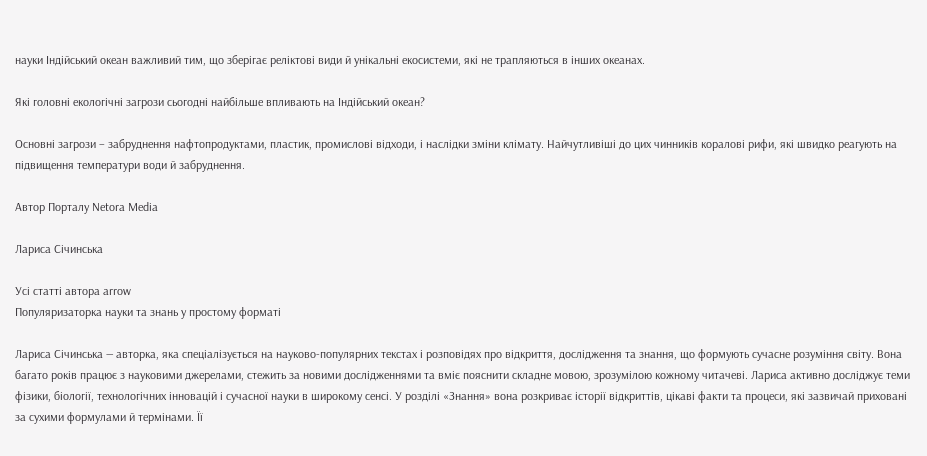науки Індійський океан важливий тим, що зберігає реліктові види й унікальні екосистеми, які не трапляються в інших океанах.

Які головні екологічні загрози сьогодні найбільше впливають на Індійський океан?

Основні загрози – забруднення нафтопродуктами, пластик, промислові відходи, і наслідки зміни клімату. Найчутливіші до цих чинників коралові рифи, які швидко реагують на підвищення температури води й забруднення.

Автор Порталу Netora Media

Лариса Січинська

Усі статті автора arrow
Популяризаторка науки та знань у простому форматі

Лариса Січинська — авторка, яка спеціалізується на науково-популярних текстах і розповідях про відкриття, дослідження та знання, що формують сучасне розуміння світу. Вона багато років працює з науковими джерелами, стежить за новими дослідженнями та вміє пояснити складне мовою, зрозумілою кожному читачеві. Лариса активно досліджує теми фізики, біології, технологічних інновацій і сучасної науки в широкому сенсі. У розділі «Знання» вона розкриває історії відкриттів, цікаві факти та процеси, які зазвичай приховані за сухими формулами й термінами. Її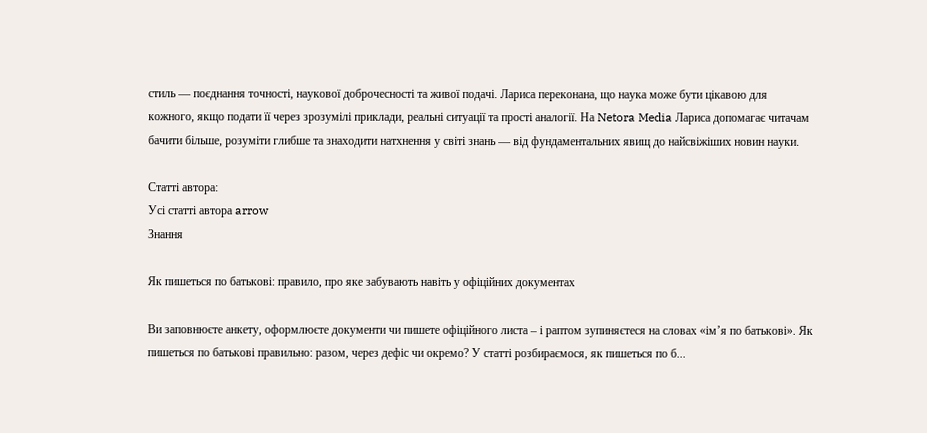стиль — поєднання точності, наукової доброчесності та живої подачі. Лариса переконана, що наука може бути цікавою для кожного, якщо подати її через зрозумілі приклади, реальні ситуації та прості аналогії. На Netora Media Лариса допомагає читачам бачити більше, розуміти глибше та знаходити натхнення у світі знань — від фундаментальних явищ до найсвіжіших новин науки.

Статті автора:
Усі статті автора arrow
Знання

Як пишеться по батькові: правило, про яке забувають навіть у офіційних документах

Ви заповнюєте анкету, оформлюєте документи чи пишете офіційного листа – і раптом зупиняєтеся на словах «імʼя по батькові». Як пишеться по батькові правильно: разом, через дефіс чи окремо? У статті розбираємося, як пишеться по б...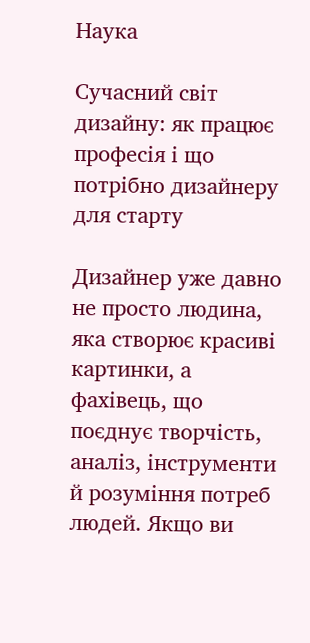Наука

Сучасний світ дизайну: як працює професія і що потрібно дизайнеру для старту

Дизайнер уже давно не просто людина, яка створює красиві картинки, а фахівець, що поєднує творчість, аналіз, інструменти й розуміння потреб людей. Якщо ви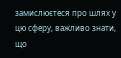замислюєтеся про шлях у цю сферу, важливо знати, що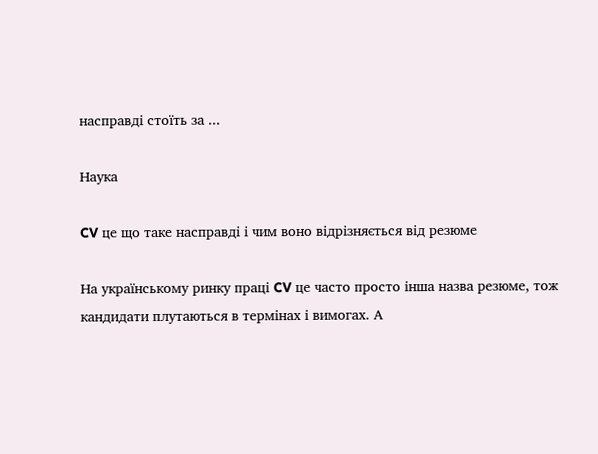насправді стоїть за ...

Наука

CV це що таке насправді і чим воно відрізняється від резюме

На українському ринку праці CV це часто просто інша назва резюме, тож кандидати плутаються в термінах і вимогах. А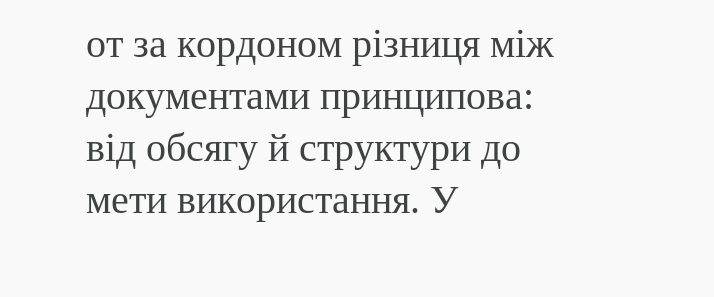от за кордоном різниця між документами принципова: від обсягу й структури до мети використання. У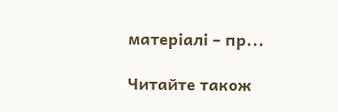матеріалі – пр...

Читайте також